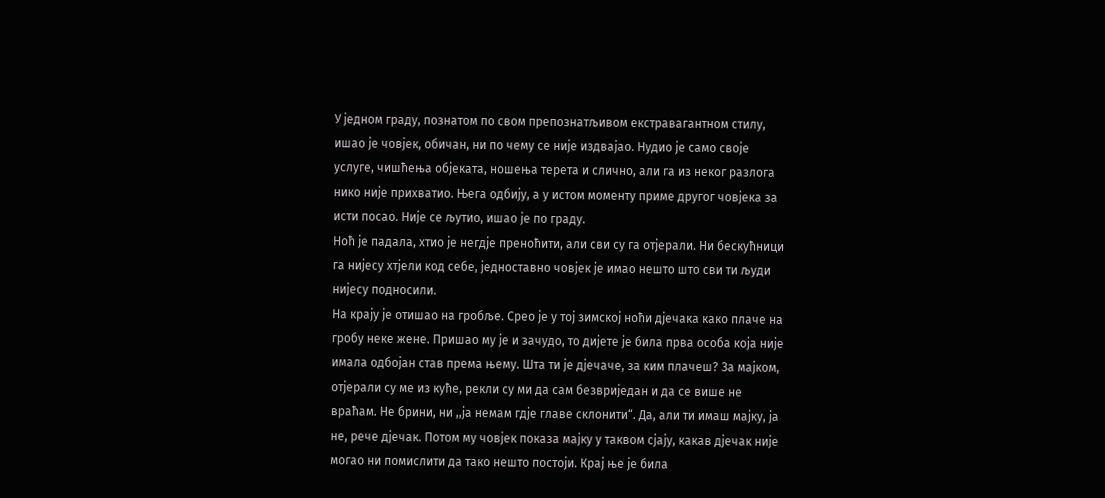У једном граду, познатом по свом препознатљивом екстравагантном стилу, ишао је човјек, обичан, ни по чему се није издвајао. Нудио је само своје услуге, чишћења објеката, ношења терета и слично, али га из неког разлога нико није прихватио. Њега одбију, а у истом моменту приме другог човјека за исти посао. Није се љутио, ишао је по граду.
Ноћ је падала, хтио је негдје преноћити, али сви су га отјерали. Ни бескућници га нијесу хтјели код себе, једноставно човјек је имао нешто што сви ти људи нијесу подносили.
На крају је отишао на гробље. Срео је у тој зимској ноћи дјечака како плаче на гробу неке жене. Пришао му је и зачудо, то дијете је била прва особа која није имала одбојан став према њему. Шта ти је дјечаче, за ким плачеш? За мајком, отјерали су ме из куће, рекли су ми да сам безвриједан и да се више не враћам. Не брини, ни ,,ја немам гдје главе склонити“. Да, али ти имаш мајку, ја не, рече дјечак. Потом му човјек показа мајку у таквом сјају, какав дјечак није могао ни помислити да тако нешто постоји. Крај ње је била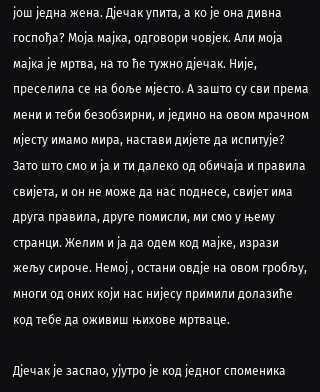још једна жена. Дјечак упита, а ко је она дивна госпођа? Моја мајка, одговори човјек. Али моја мајка је мртва, на то ће тужно дјечак. Није, преселила се на боље мјесто. А зашто су сви према мени и теби безобзирни, и једино на овом мрачном мјесту имамо мира, настави дијете да испитује? Зато што смо и ја и ти далеко од обичаја и правила свијета, и он не може да нас поднесе, свијет има друга правила, друге помисли, ми смо у њему странци. Желим и ја да одем код мајке, изрази жељу сироче. Немој , остани овдје на овом гробљу, многи од оних који нас нијесу примили долазиће код тебе да оживиш њихове мртваце.

Дјечак је заспао, ујутро је код једног споменика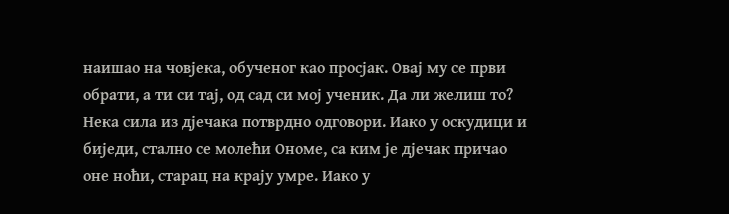наишао на човјека, обученог као просјак. Овај му се први обрати, а ти си тај, од сад си мој ученик. Да ли желиш то? Нека сила из дјечака потврдно одговори. Иако у оскудици и биједи, стално се молећи Ономе, са ким је дјечак причао оне ноћи, старац на крају умре. Иако у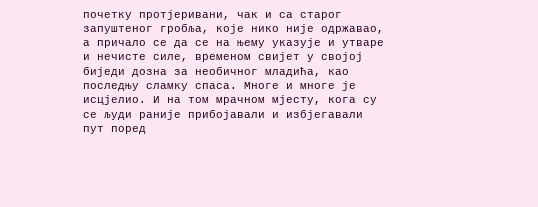почетку протјеривани, чак и са старог запуштеног гробља, које нико није одржавао, а причало се да се на њему указује и утваре и нечисте силе, временом свијет у својој биједи дозна за необичног младића, као последњу сламку спаса. Многе и многе је исцјелио. И на том мрачном мјесту, кога су се људи раније прибојавали и избјегавали пут поред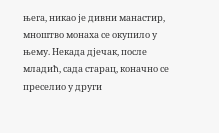њега, никао је дивни манастир, мноштво монаха се окупило у њему. Некада дјечак, после младић, сада старац, коначно се преселио у други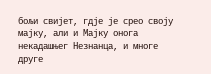бољи свијет, гдје је срео своју мајку, али и Мајку онога некадашњег Незнанца, и многе друге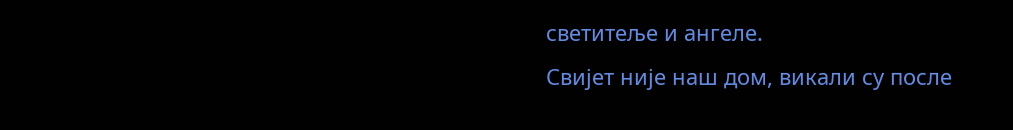светитеље и ангеле.
Свијет није наш дом, викали су после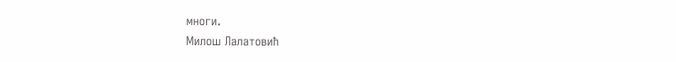многи.
Милош Лалатовић